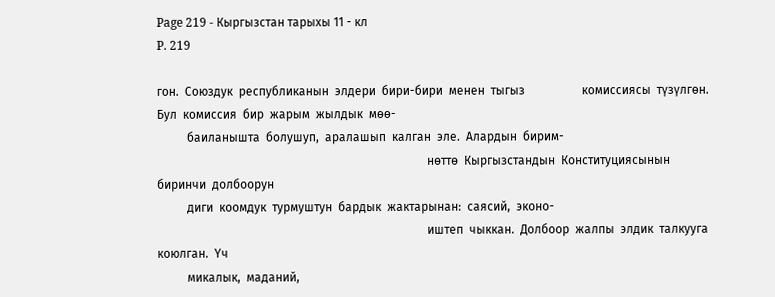Page 219 - Кыргызстан тарыхы 11 - кл
P. 219

гон.  Союздук  республиканын  элдери  бири-бири  менен  тыгыз                   комиссиясы  түзүлгөн.  Бул  комиссия  бир  жарым  жылдык  мөө-
          баиланышта  болушуп,  аралашып  калган  эле.  Алардын  бирим-
                                                                                          нөттө  Кыргызстандын  Конституциясынын  биринчи  долбоорун
          диги  коомдук  турмуштун  бардык  жактарынан:  саясий,  эконо-
                                                                                          иштеп  чыккан.  Долбоор  жалпы  элдик  талкууга  коюлган.  Үч
          микалык,  маданий,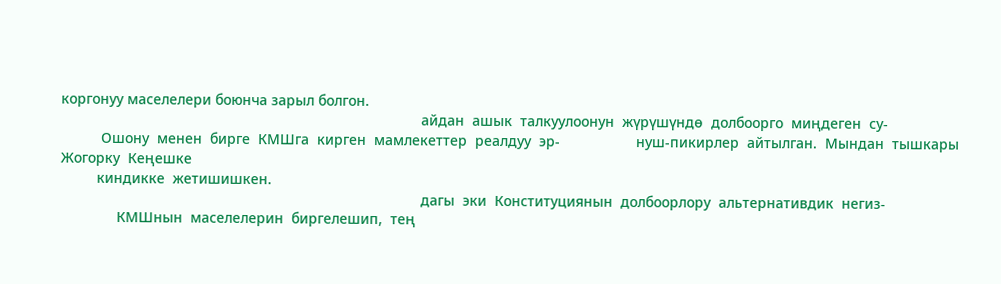коргонуу маселелери боюнча зарыл болгон.
                                                                                          айдан  ашык  талкуулоонун  жүрүшүндө  долбоорго  миңдеген  су-
          Ошону  менен  бирге  КМШга  кирген  мамлекеттер  реалдуу  эр-                   нуш-пикирлер  айтылган.  Мындан  тышкары  Жогорку  Кеңешке
         киндикке  жетишишкен.
                                                                                          дагы  эки  Конституциянын  долбоорлору  альтернативдик  негиз-
              КМШнын  маселелерин  биргелешип,  тең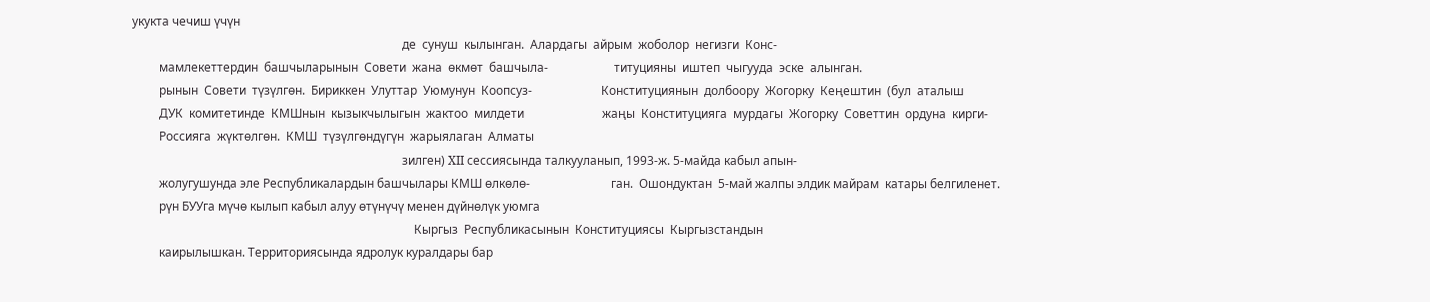укукта чечиш үчүн
                                                                                          де  сунуш  кылынган.  Алардагы  айрым  жоболор  негизги  Конс-
         мамлекеттердин  башчыларынын  Совети  жана  өкмөт  башчыла-                      титуцияны  иштеп  чыгууда  эске  алынган.
         рынын  Совети  түзүлгөн.  Бириккен  Улуттар  Уюмунун  Коопсуз-                       Конституциянын  долбоору  Жогорку  Кеңештин  (бул  аталыш
         ДУК  комитетинде  КМШнын  кызыкчылыгын  жактоо  милдети                          жаңы  Конституцияга  мурдагы  Жогорку  Советтин  ордуна  кирги-
         Россияга  жүктөлгөн.  КМШ  түзүлгөндүгүн  жарыялаган  Алматы
                                                                                          зилген) XII сессиясында талкууланып, 1993-ж. 5-майда кабыл апын-
         жолугушунда эле Республикалардын башчылары КМШ өлкөлө-                           ган.  Ошондуктан  5-май жалпы элдик майрам  катары белгиленет.
         рүн БУУга мүчө кылып кабыл алуу өтүнүчү менен дүйнөлүк уюмга
                                                                                              Кыргыз  Республикасынын  Конституциясы  Кыргызстандын
         каирылышкан. Территориясында ядролук куралдары бар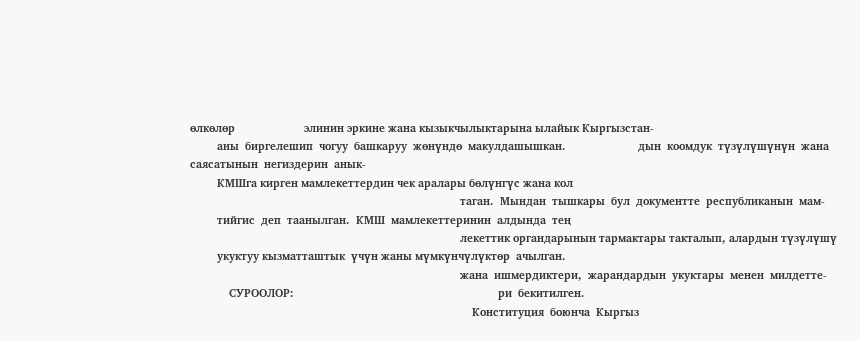өлкөлөр                       элинин эркине жана кызыкчылыктарына ылайык Кыргызстан-
         аны  биргелешип  чогуу  башкаруу  жөнүндө  макулдашышкан.                        дын  коомдук  түзүлүшүнүн  жана  саясатынын  негиздерин  анык-
         КМШга кирген мамлекеттердин чек аралары бөлүнгүс жана кол
                                                                                          таган.  Мындан  тышкары  бул  документте  республиканын  мам-
         тийгис  деп  таанылган.  КМШ  мамлекеттеринин  алдында  тең
                                                                                          лекеттик органдарынын тармактары такталып, алардын түзүлүшү
         укуктуу кызматташтык  үчүн жаны мүмкүнчүлүктөр  ачылган.
                                                                                          жана  ишмердиктери,  жарандардын  укуктары  менен  милдетте-
             СУРООЛОР:                                                                    ри  бекитилген.
                                                                                              Конституция  боюнча  Кыргыз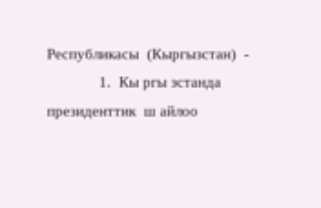Республикасы  (Кыргызстан)  -
             1.  Кы ргы зстанда  президенттик  ш айлоо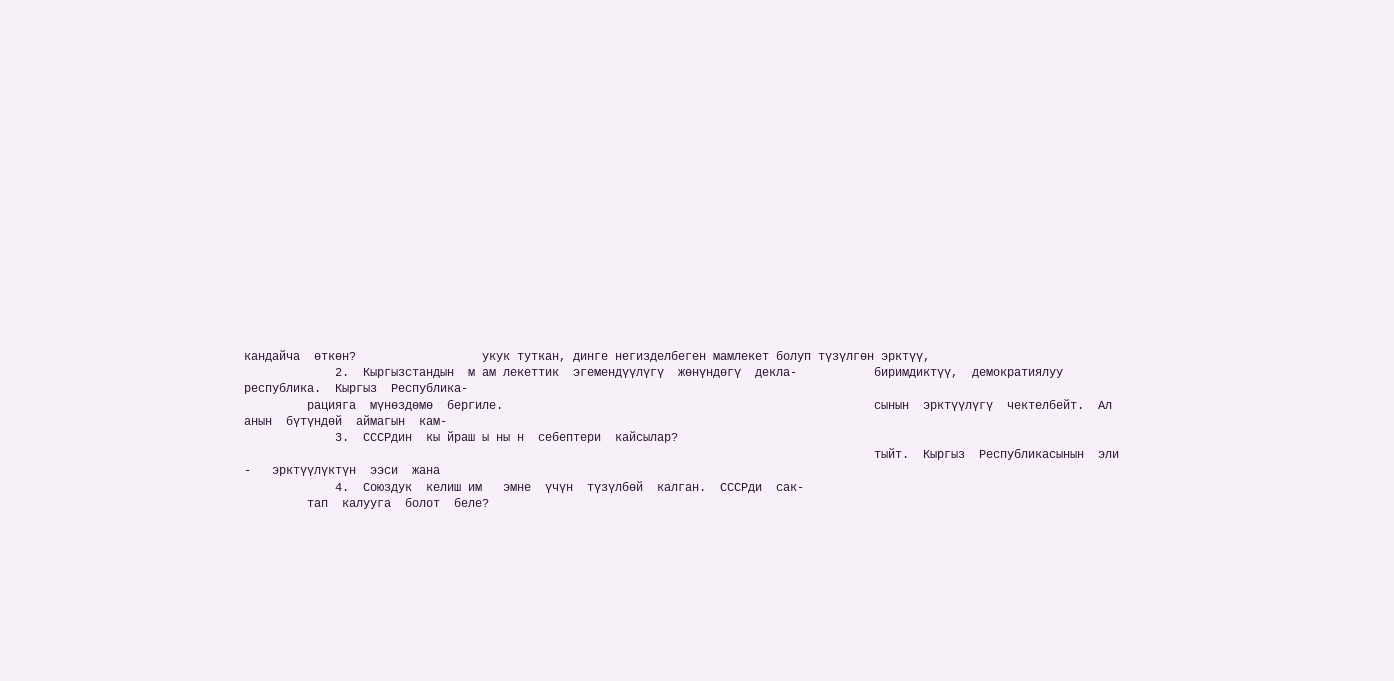кандайча  өткөн?                  укук туткан, динге негизделбеген мамлекет болуп түзүлгөн эрктүү,
             2.  Кыргызстандын  м ам лекеттик  эгемендүүлүгү  жөнүндөгү  декла-           биримдиктүү,  демократиялуу  республика.  Кыргыз  Республика-
         рацияга  мүнөздөмө  бергиле.                                                     сынын  эрктүүлүгү  чектелбейт.  Ал  анын  бүтүндөй  аймагын  кам-
             3.  СССРдин  кы йраш ы ны н  себептери  кайсылар?
                                                                                          тыйт.  Кыргыз  Республикасынын  эли  -   эрктүүлүктүн  ээси  жана
             4.  Союздук  келиш им   эмне  үчүн  түзүлбөй  калган.  СССРди  сак-
         тап  калууга  болот  беле?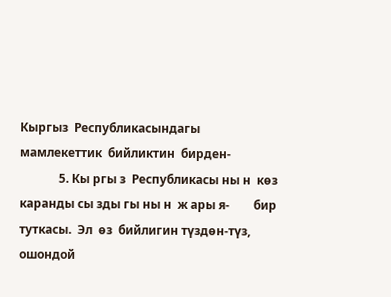Кыргыз  Республикасындагы  мамлекеттик  бийликтин  бирден-
             5. Кы ргы з  Республикасы ны н  көз  каранды сы зды гы ны н  ж ары я-        бир  туткасы.  Эл  өз  бийлигин түздөн-түз,  ошондой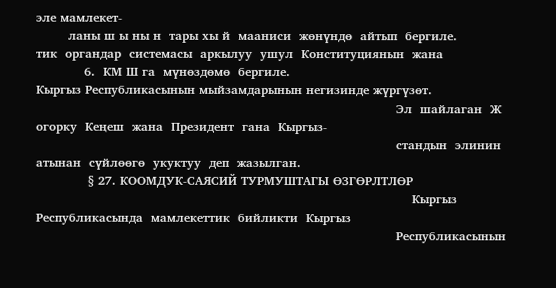эле мамлекет-
        ланы ш ы ны н  тары хы й  мааниси  жөнүндө  айтып  бергиле.                       тик  органдар  системасы  аркылуу  ушул  Конституциянын  жана
            6.  КМ Ш га  мүнөздөмө  бергиле.                                              Кыргыз Республикасынын мыйзамдарынын негизинде жүргүзөт.
                                                                                          Эл  шайлаган  Ж огорку  Кеңеш  жана  Президент  гана  Кыргыз-
                                                                                          стандын  элинин  атынан  сүйлөөгө  укуктуу  деп  жазылган.
             § 27. КООМДУК-САЯСИЙ ТУРМУШТАГЫ ӨЗГӨРЛТЛӨР
                                                                                              Кыргыз  Республикасында  мамлекеттик  бийликти  Кыргыз
                                                                                          Республикасынын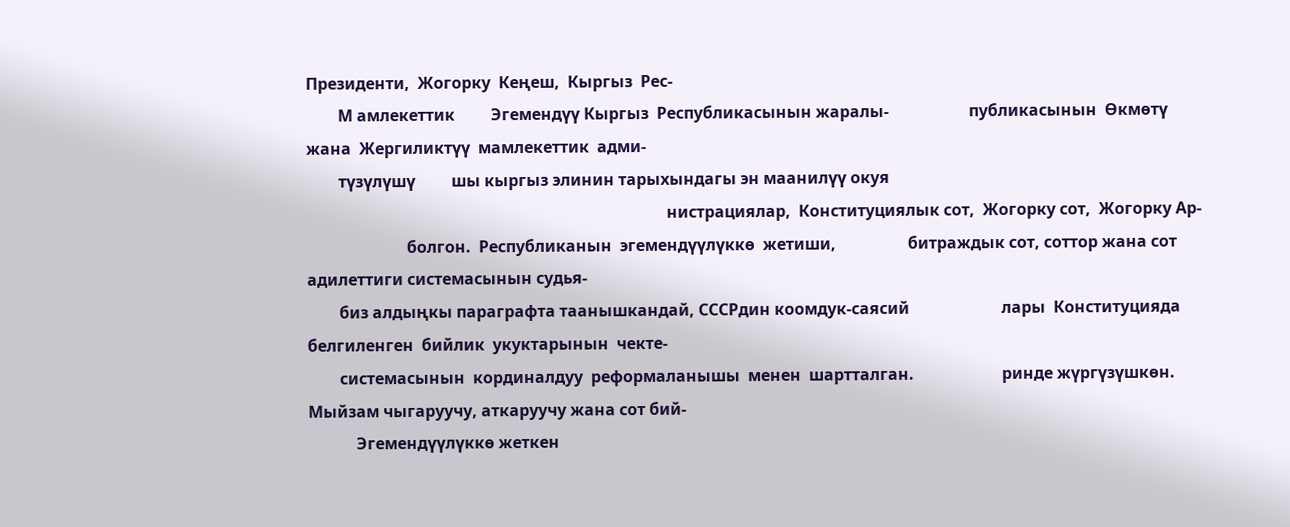Президенти,  Жогорку  Кеңеш,  Кыргыз  Рес-
        М амлекеттик         Эгемендүү Кыргыз  Республикасынын жаралы-                    публикасынын  Өкмөтү  жана  Жергиликтүү  мамлекеттик  адми-
        түзүлүшү         шы кыргыз элинин тарыхындагы эн маанилүү окуя
                                                                                          нистрациялар,  Конституциялык сот,  Жогорку сот,  Жогорку Ар-
                         болгон.  Республиканын  эгемендүүлүккө  жетиши,                  битраждык сот, соттор жана сот адилеттиги системасынын судья-
        биз алдыңкы параграфта таанышкандай, СССРдин коомдук-саясий                       лары  Конституцияда  белгиленген  бийлик  укуктарынын  чекте-
        системасынын  кординалдуу  реформаланышы  менен  шартталган.                      ринде жүргүзүшкөн. Мыйзам чыгаруучу, аткаруучу жана сот бий-
            Эгемендүүлүккө жеткен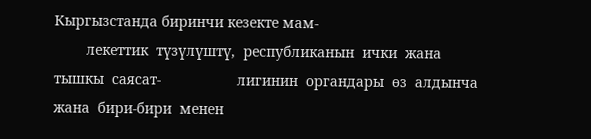Кыргызстанда биринчи кезекте мам-
        лекеттик  түзүлүштү,  республиканын  ички  жана  тышкы  саясат-                   лигинин  органдары  өз  алдынча  жана  бири-бири  менен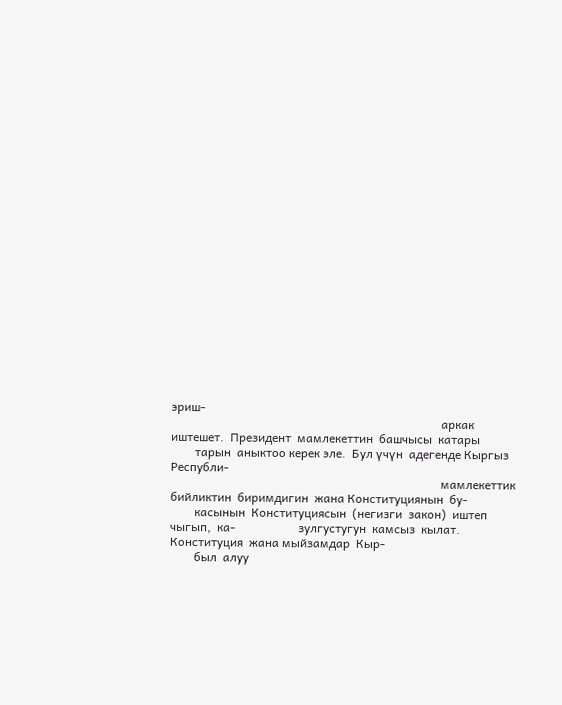эриш-
                                                                                          аркак  иштешет.  Президент  мамлекеттин  башчысы  катары
        тарын  аныктоо керек эле.  Бул үчүн  адегенде Кыргыз  Республи-
                                                                                          мамлекеттик  бийликтин  биримдигин  жана Конституциянын  бу-
        касынын  Конституциясын  (негизги  закон)  иштеп  чыгып,  ка-                     зулгустугун  камсыз  кылат.  Конституция  жана мыйзамдар  Кыр-
        был  алуу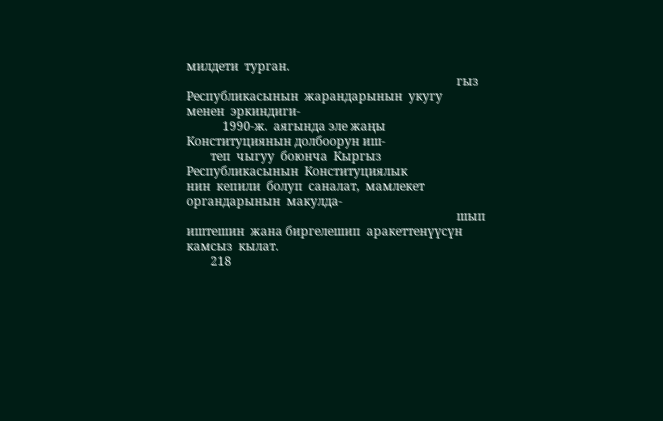милдети  турган.
                                                                                          гыз  Республикасынын  жарандарынын  укугу  менен  эркиндиги-
            1990-ж.  аягында эле жаңы Конституциянын долбоорун иш-
        теп  чыгуу  боюнча  Кыргыз  Республикасынын  Конституциялык                       нин  кепили  болуп  саналат,  мамлекет  органдарынын  макулда-
                                                                                          шып  иштешин  жана биргелешип  аракеттенүүсүн  камсыз  кылат.
        218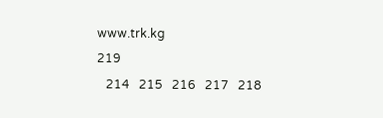www.trk.kg                                                                                                 219
   214   215   216   217   218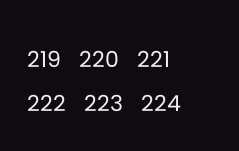219   220   221   222   223   224